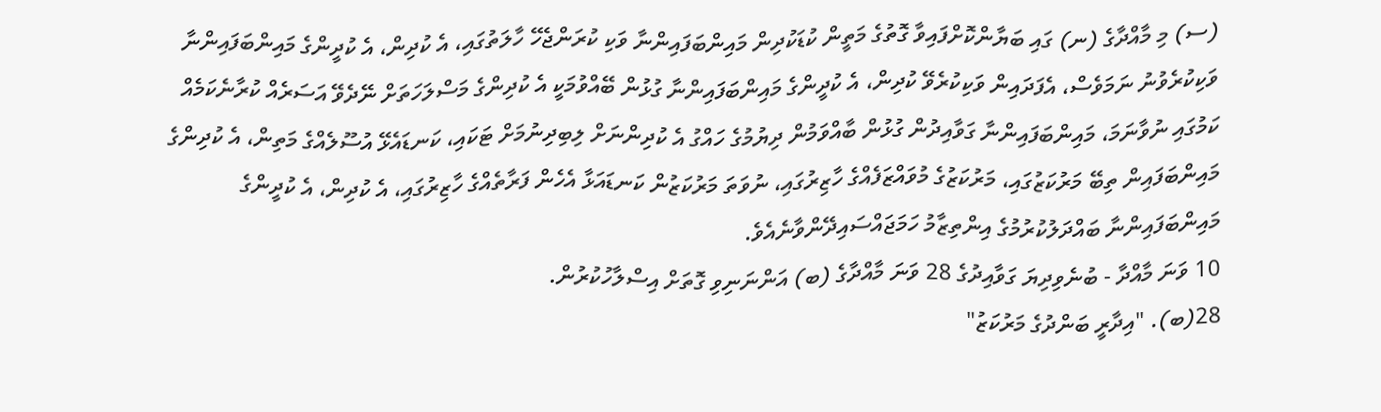(ސ) މި މާއްދާގެ (ނ) ގައި ބަޔާންކޮށްފައިވާ ގޮތުގެ މަތީން ކުޑަކުދިން މައިންބަފައިންނާ ވަކި ކުރަންޖެހޭ ހާލަތުގައި، އެ ކުދިން، އެ ކުދީންގެ މައިންބަފައިންނާ ވަކިކުރެވުނު ނަމަވެސް، އެފަދައިން ވަކިކުރެވޭ ކުދިން، އެ ކުދީންގެ މައިންބަފައިންނާ ގުޅުން ބޭއްވުމަކީ އެ ކުދިންގެ މަސްލަހަތަށް ނޭދެވޭ އަސަރެއް ކުރާނެކަމެއް ކަމުގައި ނުވާނަމަ، މައިންބަފައިންނާ ގަވާއިދުން ގުޅުން ބާއްވަމުން ދިޔުމުގެ ހައްގު އެ ކުދިންނަށް ލިބިދިނުމަށް ޓަކައި، ކަނޑައެޅޭ އުސޫލެއްގެ މަތިން، އެ ކުދިންގެ މައިންބަފައިން ތިބޭ މަރުކަޒުގައި، މަރުކަޒުގެ މުވައްޒަފެއްގެ ހާޒިރުގައި، ނުވަތަ މަރުކަޒުން ކަނޑައަޅާ އެހެން ފަރާތެއްގެ ހާޒިރުގައި، އެ ކުދިން، އެ ކުދީންގެ މައިންބަފައިންނާ ބައްދަލުކުރުމުގެ އިންތިޒާމު ހަމަޖައްސައިދޭންވާނެއެވެ.
10 ވަނަ މާއްދާ - ބުނެވިދިޔަ ގަވާއިދުގެ 28 ވަނަ މާއްދާގެ (ބ) އަންނަނިވި ގޮތަށް އިސްލާހުކުރުން.
28(ބ). "އިދާރީ ބަންދުގެ މަރުކަޒު"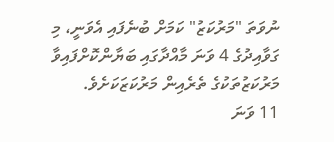ނުވަތަ "މަރުކަޒު" ކަމަށް ބުނެފައި އެވަނީ، މި ގަވާއިދުގެ 4 ވަނަ މާއްދާގައި ބަޔާންކޮށްފައިވާ މަރުކަޒުތަކުގެ ތެރެއިން މަރުކަޒަކަށެވެ.
11 ވަނަ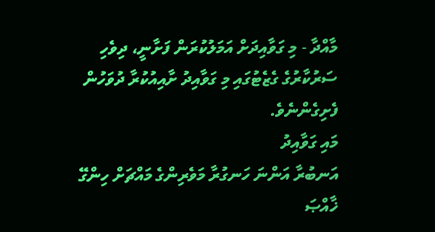މާއްދާ - މި ގަވާއިދަށް އަމަލުކުރަން ފަށާނީ، ދިވެހި ސަރުކާރުގެ ގެޒެޓުގައި މި ގަވާއިދު ށާއިއުކުރާ ދުވަހުން ފެށިގެންނެވެ.
މައި ގަވާއިދު
އަނބުރާ އަންނަ ހަނގުރާ މަވެރިންގެ މައްޗަށް ހިންގޭ ޚާއްޞަ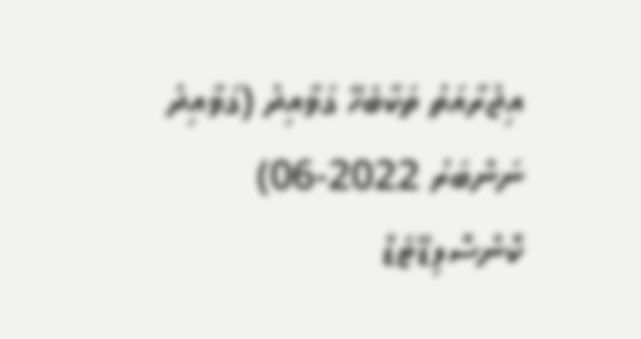އިޖުރާއަތު ތަކާބެހޭ ގަވާއިދު (ގަވާއިދު ނަންބަރު 2022-06)
ކޮންސޮލިޑޭޓެޑް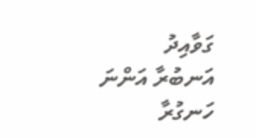ގަވާއިދު
އަނބުރާ އަންނަ ހަނގުރާ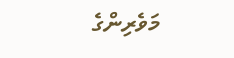މަވެރިންގެ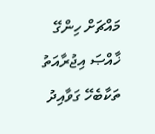މައްޗަށް ހިންގޭ ޚާއްޞަ އިޖުރާއަތު ތަކާބެހޭ ގަވާއިދު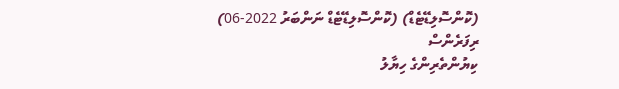(ކޮންސޮލިޑޭޓެޑް) (ކޮންސޮލިޑޭޓެޑް ނަންބަރު 2022-06)
ރިފަރެންސް
ކިޔުންތެރިންގެ ހިޔާލު